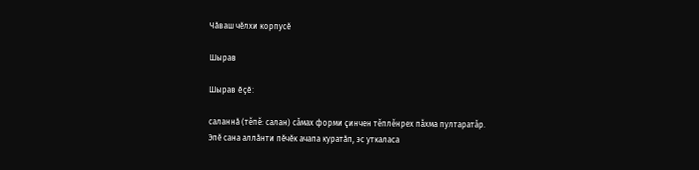Чӑваш чӗлхи корпусӗ

Шырав

Шырав ĕçĕ:

саланнӑ (тĕпĕ: салан) сăмах форми çинчен тĕплĕнрех пăхма пултаратăр.
Эпӗ сана аллӑнти пӗчӗк ачапа куратӑп, эс уткаласа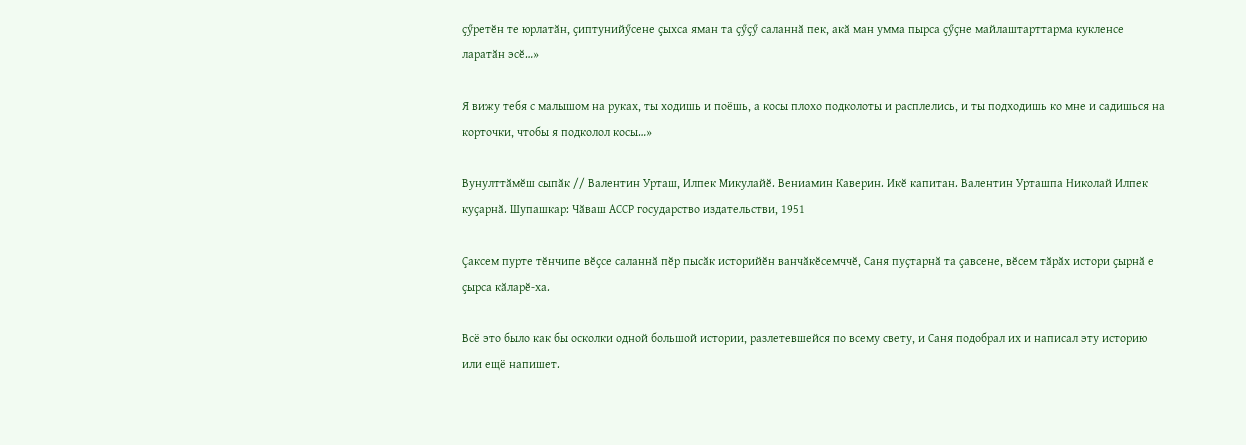ҫӳретӗн те юрлатӑн, ҫиптунийӳсене ҫыхса яман та ҫӳҫӳ саланнӑ пек, акӑ ман умма пырса ҫӳҫне майлаштарттарма кукленсе ларатӑн эсӗ…»

Я вижу тебя с малышом на руках, ты ходишь и поёшь, а косы плохо подколоты и расплелись, и ты подходишь ко мне и садишься на корточки, чтобы я подколол косы…»

Вунулттӑмӗш сыпӑк // Валентин Урташ, Илпек Микулайӗ. Вениамин Каверин. Икӗ капитан. Валентин Урташпа Николай Илпек куҫарнӑ. Шупашкар: Чӑваш АССР государство издательстви, 1951

Ҫаксем пурте тӗнчипе вӗҫсе саланнӑ пӗр пысӑк историйӗн ванчӑкӗсемччӗ, Саня пуҫтарнӑ та ҫавсене, вӗсем тӑрӑх истори ҫырнӑ е ҫырса кӑларӗ-ха.

Всё это было как бы осколки одной большой истории, разлетевшейся по всему свету, и Саня подобрал их и написал эту историю или ещё напишет.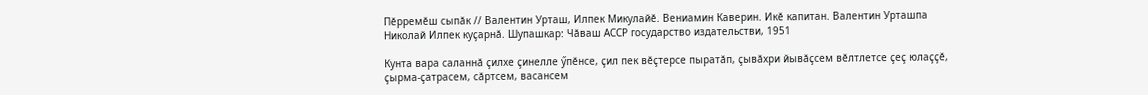Пӗрремӗш сыпӑк // Валентин Урташ, Илпек Микулайӗ. Вениамин Каверин. Икӗ капитан. Валентин Урташпа Николай Илпек куҫарнӑ. Шупашкар: Чӑваш АССР государство издательстви, 1951

Кунта вара саланнӑ ҫилхе ҫинелле ӳпӗнсе, ҫил пек вӗҫтерсе пыратӑп, ҫывӑхри йывӑҫсем вӗлтлетсе ҫеҫ юлаҫҫӗ, ҫырма-ҫатрасем, сӑртсем, васансем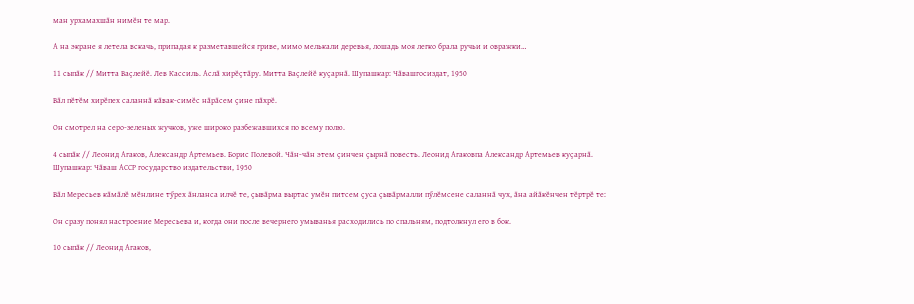ман урхамахшӑн нимӗн те мар.

А на экране я летела вскачь, припадая к разметавшейся гриве, мимо мелькали деревья, лошадь моя легко брала ручьи и овражки…

11 сыпӑк // Митта Ваҫлейӗ. Лев Кассиль. Аслӑ хирӗҫтӑру. Митта Ваҫлейӗ куҫарнӑ. Шупашкар: Чӑвашгосиздат, 1950

Вӑл пӗтӗм хирӗпех саланнӑ кӑвак-симӗс нӑрӑсем ҫине пӑхрӗ.

Он смотрел на серо-зеленых жучков, уже широко разбежавшихся по всему полю.

4 сыпӑк // Леонид Агаков, Александр Артемьев. Борис Полевой. Чӑн-чӑн этем ҫинчен ҫырнӑ повесть. Леонид Агаковпа Александр Артемьев куҫарнӑ. Шупашкар: Чӑваш АССР государство издательстви, 1950

Вӑл Мересьев кӑмӑлӗ мӗнлине тӳрех ӑнланса илчӗ те, ҫывӑрма выртас умӗн питсем ҫуса ҫывӑрмалли пӳлӗмсене саланнӑ чух, ӑна айӑкӗнчен тӗртрӗ те:

Он сразу понял настроение Мересьева и, когда они после вечернего умыванья расходились по спальням, подтолкнул его в бок.

10 сыпӑк // Леонид Агаков,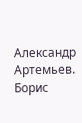Александр Артемьев. Борис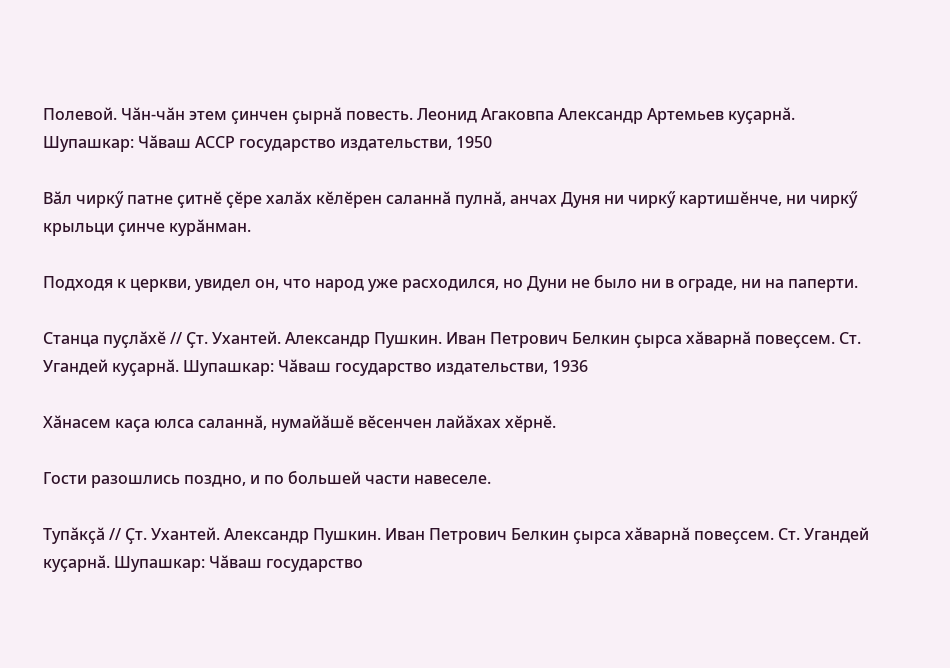Полевой. Чӑн-чӑн этем ҫинчен ҫырнӑ повесть. Леонид Агаковпа Александр Артемьев куҫарнӑ. Шупашкар: Чӑваш АССР государство издательстви, 1950

Вӑл чиркӳ патне ҫитнӗ ҫӗре халӑх кӗлӗрен саланнӑ пулнӑ, анчах Дуня ни чиркӳ картишӗнче, ни чиркӳ крыльци ҫинче курӑнман.

Подходя к церкви, увидел он, что народ уже расходился, но Дуни не было ни в ограде, ни на паперти.

Станца пуҫлӑхӗ // Ҫт. Ухантей. Александр Пушкин. Иван Петрович Белкин ҫырса хӑварнӑ повеҫсем. Ст. Угандей куҫарнӑ. Шупашкар: Чӑваш государство издательстви, 1936

Хӑнасем каҫа юлса саланнӑ, нумайӑшӗ вӗсенчен лайӑхах хӗрнӗ.

Гости разошлись поздно, и по большей части навеселе.

Тупӑкҫӑ // Ҫт. Ухантей. Александр Пушкин. Иван Петрович Белкин ҫырса хӑварнӑ повеҫсем. Ст. Угандей куҫарнӑ. Шупашкар: Чӑваш государство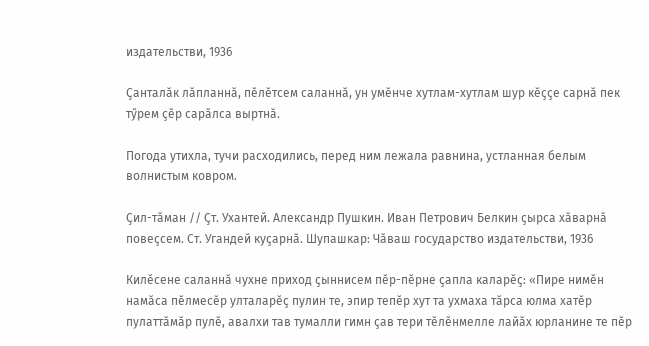издательстви, 1936

Ҫанталӑк лӑпланнӑ, пӗлӗтсем саланнӑ, ун умӗнче хутлам-хутлам шур кӗҫҫе сарнӑ пек тӳрем ҫӗр сарӑлса выртнӑ.

Погода утихла, тучи расходились, перед ним лежала равнина, устланная белым волнистым ковром.

Ҫил-тӑман // Ҫт. Ухантей. Александр Пушкин. Иван Петрович Белкин ҫырса хӑварнӑ повеҫсем. Ст. Угандей куҫарнӑ. Шупашкар: Чӑваш государство издательстви, 1936

Килӗсене саланнӑ чухне приход ҫыннисем пӗр-пӗрне ҫапла каларӗҫ: «Пире нимӗн намӑса пӗлмесӗр улталарӗҫ пулин те, эпир тепӗр хут та ухмаха тӑрса юлма хатӗр пулаттӑмӑр пулӗ, авалхи тав тумалли гимн ҫав тери тӗлӗнмелле лайӑх юрланине те пӗр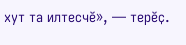хут та илтесчӗ», — терӗҫ.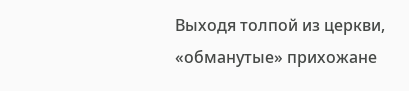Выходя толпой из церкви, «обманутые» прихожане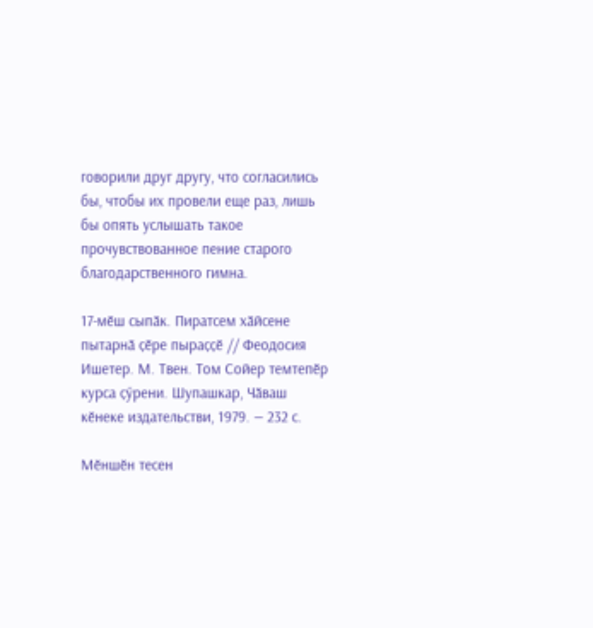говорили друг другу, что согласились бы, чтобы их провели еще раз, лишь бы опять услышать такое прочувствованное пение старого благодарственного гимна.

17-мӗш сыпӑк. Пиратсем хӑйсене пытарнӑ ҫӗре пыраҫҫӗ // Феодосия Ишетер. М. Твен. Том Сойер темтепӗр курса ҫӳрени. Шупашкар, Чӑваш кӗнеке издательстви, 1979. — 232 с.

Мӗншӗн тесен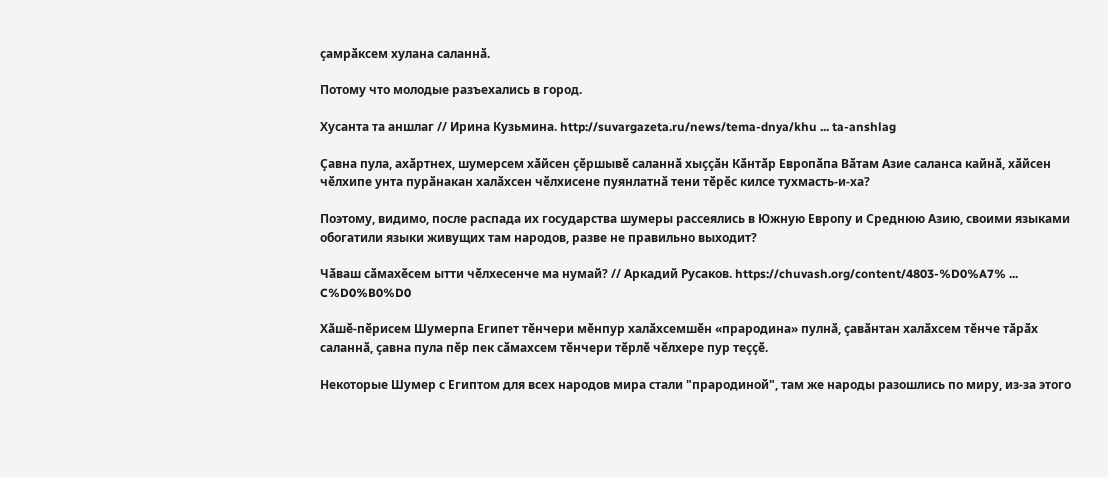ҫамрӑксем хулана саланнӑ.

Потому что молодые разъехались в город.

Хусанта та аншлаг // Ирина Кузьмина. http://suvargazeta.ru/news/tema-dnya/khu ... ta-anshlag

Ҫавна пула, ахӑртнех, шумерсем хӑйсен ҫӗршывӗ саланнӑ хыҫҫӑн Кӑнтӑр Европӑпа Вӑтам Азие саланса кайнӑ, хӑйсен чӗлхипе унта пурӑнакан халӑхсен чӗлхисене пуянлатнӑ тени тӗрӗс килсе тухмасть-и-ха?

Поэтому, видимо, после распада их государства шумеры рассеялись в Южную Европу и Среднюю Азию, своими языками обогатили языки живущих там народов, разве не правильно выходит?

Чӑваш сӑмахӗсем ытти чӗлхесенче ма нумай? // Аркадий Русаков. https://chuvash.org/content/4803-%D0%A7% ... C%D0%B0%D0

Хӑшӗ-пӗрисем Шумерпа Египет тӗнчери мӗнпур халӑхсемшӗн «прародина» пулнӑ, ҫавӑнтан халӑхсем тӗнче тӑрӑх саланнӑ, ҫавна пула пӗр пек сӑмахсем тӗнчери тӗрлӗ чӗлхере пур теҫҫӗ.

Некоторые Шумер с Египтом для всех народов мира стали "прародиной", там же народы разошлись по миру, из-за этого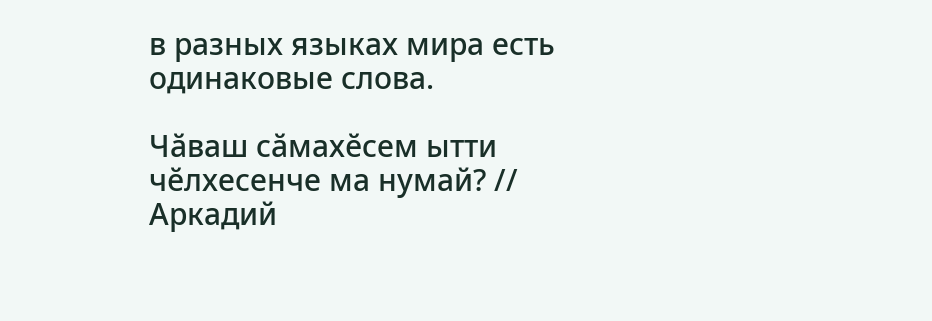в разных языках мира есть одинаковые слова.

Чӑваш сӑмахӗсем ытти чӗлхесенче ма нумай? // Аркадий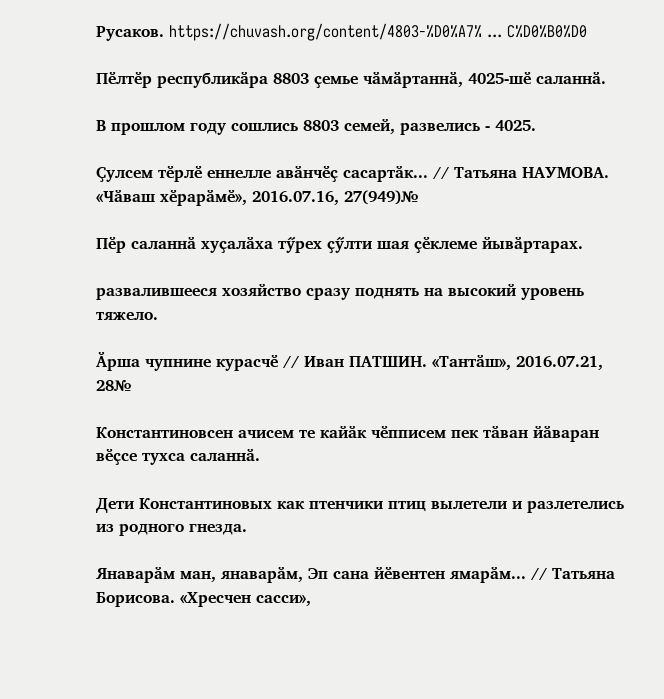Русаков. https://chuvash.org/content/4803-%D0%A7% ... C%D0%B0%D0

Пӗлтӗр республикӑра 8803 ҫемье чӑмӑртаннӑ, 4025-шӗ саланнӑ.

В прошлом году сошлись 8803 семей, развелись - 4025.

Ҫулсем тӗрлӗ еннелле авӑнчӗҫ сасартӑк... // Татьяна НАУМОВА. «Чӑваш хӗрарӑмӗ», 2016.07.16, 27(949)№

Пӗр саланнӑ хуҫалӑха тӳрех ҫӳлти шая ҫӗклеме йывӑртарах.

развалившееся хозяйство сразу поднять на высокий уровень тяжело.

Ӑрша чупнине курасчӗ // Иван ПАТШИН. «Тантӑш», 2016.07.21, 28№

Константиновсен ачисем те кайӑк чӗпписем пек тӑван йӑваран вӗҫсе тухса саланнӑ.

Дети Константиновых как птенчики птиц вылетели и разлетелись из родного гнезда.

Янаварӑм ман, янаварӑм, Эп сана йӗвентен ямарӑм... // Татьяна Борисова. «Хресчен сасси»,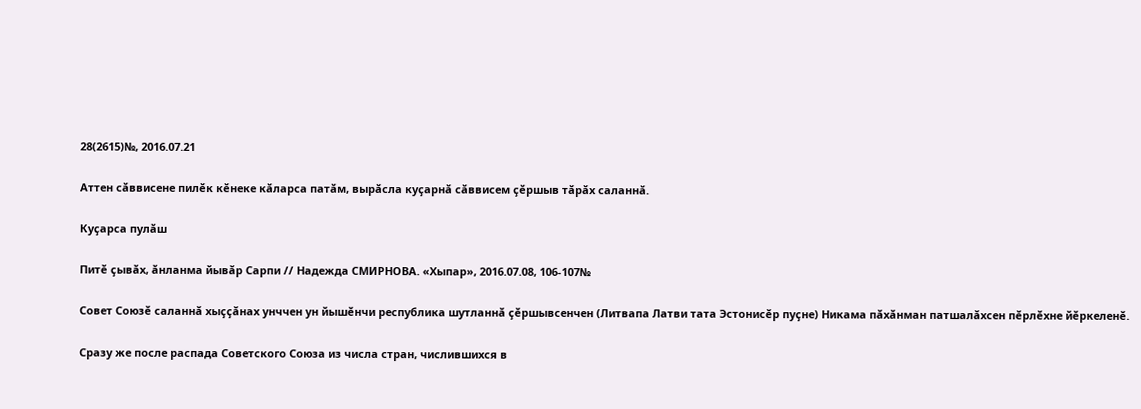28(2615)№, 2016.07.21

Аттен сӑввисене пилӗк кӗнеке кӑларса патӑм, вырӑсла куҫарнӑ сӑввисем ҫӗршыв тӑрӑх саланнӑ.

Куҫарса пулӑш

Питӗ ҫывӑх, ӑнланма йывӑр Сарпи // Надежда СМИРНОВА. «Хыпар», 2016.07.08, 106-107№

Совет Союзӗ саланнӑ хыҫҫӑнах унччен ун йышӗнчи республика шутланнӑ ҫӗршывсенчен (Литвапа Латви тата Эстонисӗр пуҫне) Никама пӑхӑнман патшалӑхсен пӗрлӗхне йӗркеленӗ.

Сразу же после распада Советского Союза из числа стран, числившихся в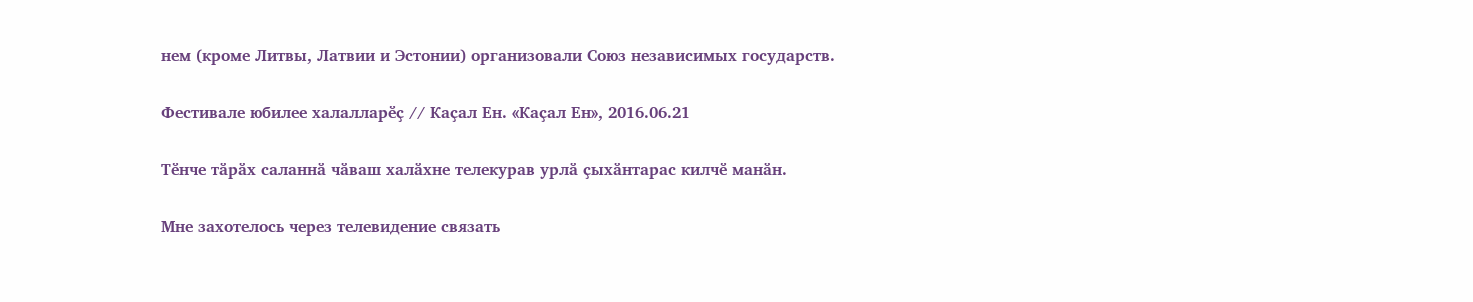нем (кроме Литвы, Латвии и Эстонии) организовали Союз независимых государств.

Фестивале юбилее халалларӗҫ // Каҫал Ен. «Каҫал Ен», 2016.06.21

Тӗнче тӑрӑх саланнӑ чӑваш халӑхне телекурав урлӑ ҫыхӑнтарас килчӗ манӑн.

Мне захотелось через телевидение связать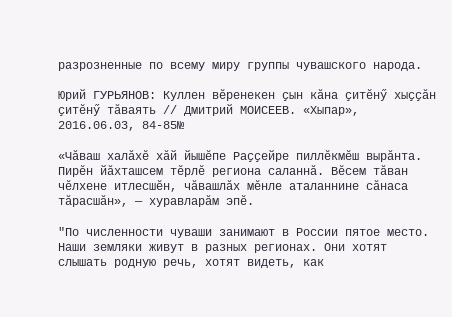разрозненные по всему миру группы чувашского народа.

Юрий ГУРЬЯНОВ: Куллен вӗренекен ҫын кӑна ҫитӗнӳ хыҫҫӑн ҫитӗнӳ тӑваять // Дмитрий МОИСЕЕВ. «Хыпар», 2016.06.03, 84-85№

«Чӑваш халӑхӗ хӑй йышӗпе Раҫҫейре пиллӗкмӗш вырӑнта. Пирӗн йӑхташсем тӗрлӗ региона саланнӑ. Вӗсем тӑван чӗлхене итлесшӗн, чӑвашлӑх мӗнле аталаннине сӑнаса тӑрасшӑн», — хуравларӑм эпӗ.

"По численности чуваши занимают в России пятое место. Наши земляки живут в разных регионах. Они хотят слышать родную речь, хотят видеть, как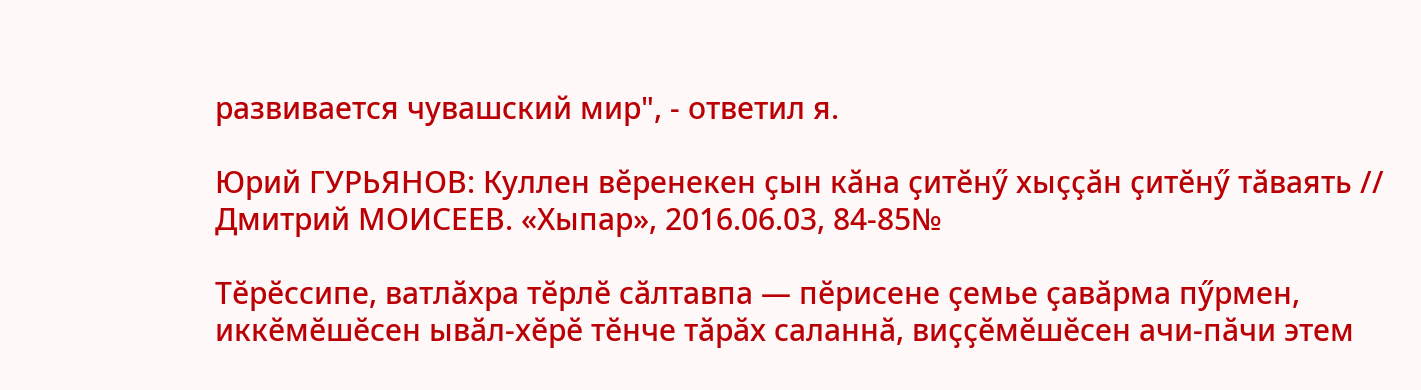развивается чувашский мир", - ответил я.

Юрий ГУРЬЯНОВ: Куллен вӗренекен ҫын кӑна ҫитӗнӳ хыҫҫӑн ҫитӗнӳ тӑваять // Дмитрий МОИСЕЕВ. «Хыпар», 2016.06.03, 84-85№

Тӗрӗссипе, ватлӑхра тӗрлӗ сӑлтавпа — пӗрисене ҫемье ҫавӑрма пӳрмен, иккӗмӗшӗсен ывӑл-хӗрӗ тӗнче тӑрӑх саланнӑ, виҫҫӗмӗшӗсен ачи-пӑчи этем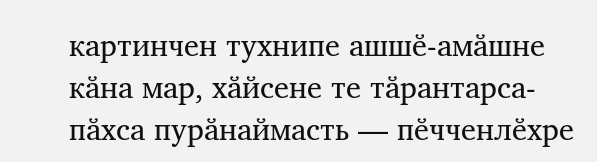картинчен тухнипе ашшӗ-амӑшне кӑна мар, хӑйсене те тӑрантарса-пӑхса пурӑнаймасть — пӗчченлӗхре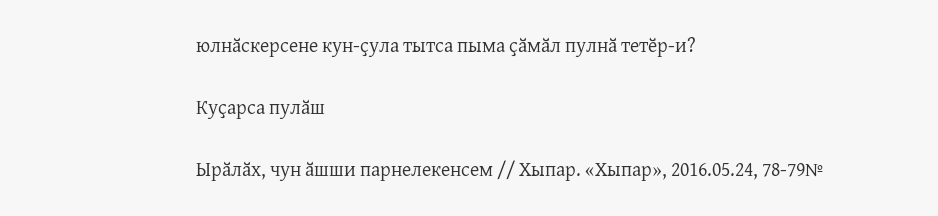юлнӑскерсене кун-ҫула тытса пыма ҫӑмӑл пулнӑ тетӗр-и?

Куҫарса пулӑш

Ырӑлӑх, чун ӑшши парнелекенсем // Хыпар. «Хыпар», 2016.05.24, 78-79№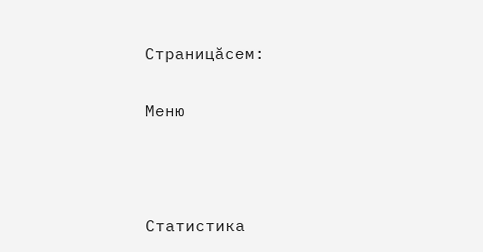Страницăсем:

Меню



Статистика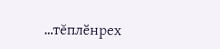...тĕплӗнрех